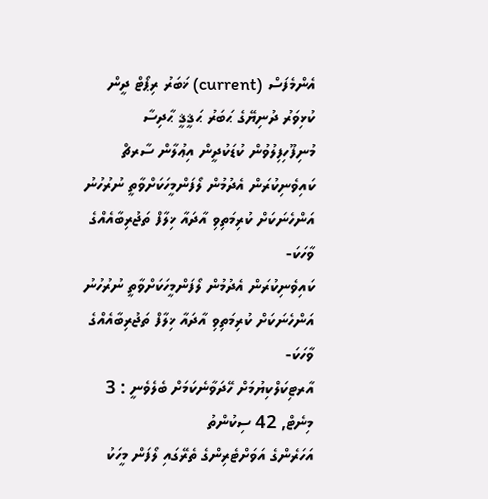އެންމެފަސް (current) ޚަބަރު ރިޕޯޓް ދީން ކުޅިވަރު ދުނިޔޭގެ ޙަބަރު ޙަޤީޤީ ޙާދިސާ މުނިފޫހިފިލުވުން ކުޑަކުދީން އިޢުލާން ސާރޗް
ކައިވެނިކުރަން އެދުމުން ލޯފަންމީހަކަށްވާތީ ނުރުހުނު އަންހެނަކަށް ކުރިމަތިވި އާދައާ ޚިލާފް ތަޖުރިބާއެއްގެ ވާހަކަ-
ކައިވެނިކުރަން އެދުމުން ލޯފަންމީހަކަށްވާތީ ނުރުހުނު އަންހެނަކަށް ކުރިމަތިވި އާދައާ ޚިލާފް ތަޖުރިބާއެއްގެ ވާހަކަ-
އާރޓިކަލްކިޔުމަށް ހޭދަވާނެކަމަށް ބެލެވެނީ : 3 މިނެޓް, 42 ސިކުންތު
އަހަރެންގެ އަވަށްޓެރިންގެ ތެރޭގައި ލޯފަން މީހަކު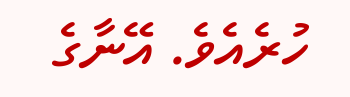ހުރެއެވެ. އޭނާގެ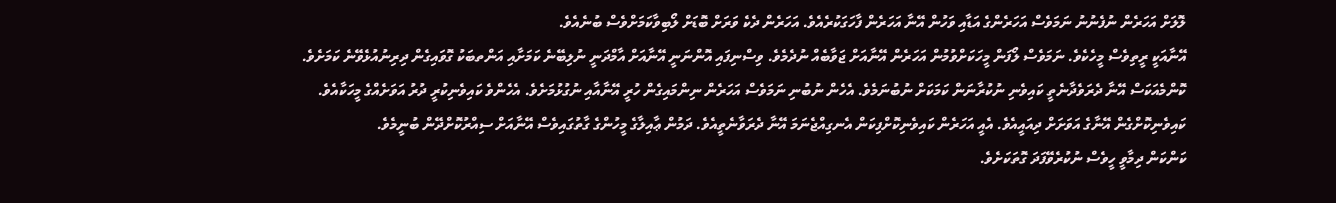ލޮލަށް އަހަރެން ނުފެނުނު ނަމަވެސް އަހަރެންގެ އަޑާއި ވަހުން އޭނާ އަހަރެން ފާހަގަކުރެއެވެ. އަހަރެން ދެކެ ވަރަށް ބޮޑަށް ލޯބިވާކަމަށްވެސް ބުނެއެވެ.
އޭނާއަކީ ރީތިވެސް މީހެކެވެ. ނަމަވެސް ލޯފަން މީހަކަށްވުމުން އަހަރެން އޭނާއަށް ޖަވާބެއް ނުދެމެވެ. ވިސްނިފައި އޮންނަނީ އޭނާއަށް އާމްދަނީ ނުލިބޭނެ ކަމަށާއި އަންތބަކު ގޮވައިގެން ދިރިނުއުޅެވޭނެ ކަމަށެވެ.
ކޮންމެއަކަސް އޭނާ ދެރަވެދާނެތީ ކައިވެނި ނުކުރާނަން ކަމަކަށް ނުބުނަމެވެ. އެހެން ނުބުނި ނަމަވެސް އަހަރެން ނިންމައިގެން ހުރީ އޭނާއާއި ނުގުޅުމަށެވެ. އެހެންވެ ކައިވެނިކުރީ ދުރު އަވަށެއްގެ މީހަކާއެވެ. ކައިވެނިކޮށްގެން އޭނާގެ އަވަށަށް ދިއައީއެވެ. އެއީ އަހަރެން ކައިވެނިކޮށްފިކަން އެނގިއްޖެނަމަ އޭނާ ދެރަވާނެތީއެވެ. ދަމުން ޢާއިލާގެ މީހުންގެ ގާތުގައިވެސް އޭނާއަށް ސިއްރުކޮށްދޭން ބުނީމެވެ.
ކަންކަން ދިމާވީ ހީވެސް ނުކުރެވޭފަދަ ގޮތަކަށެވެ.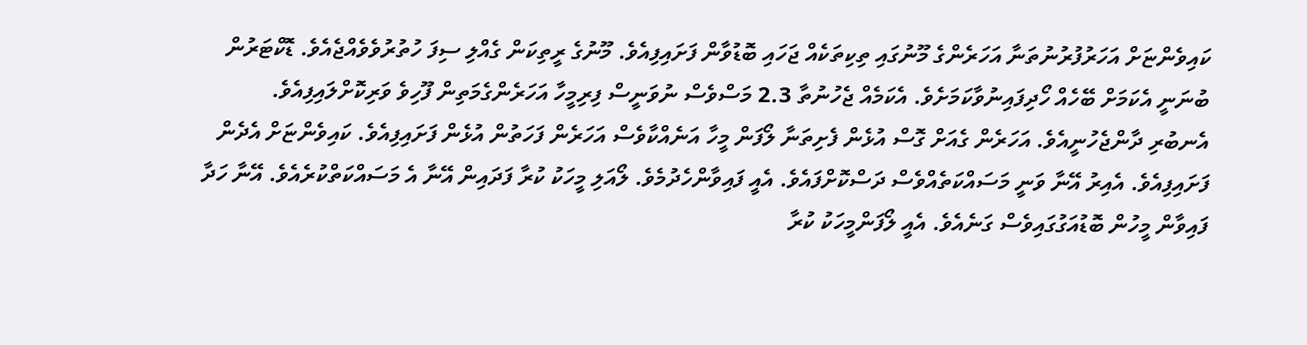ކައިވެންޏަށް އަހަރުފުރުނުތަނާ އަހަރެންގެ މޫނުގައި ތިކިތަކެއް ޖަހައި ބޮޑުވާން ފަށައިފިއެވެ. މޫނުގެ ރީތިކަން ގެއްލި ސިފަ ހުތުރުވެވެއްޖެއެވެ. ޑޮކްޓަރުން ބުނަނީ އެކަމަށް ބޭހެއް ހޯދިފައިނުވާކަމަށެވެ. އެކަމެއް ޖެހުނުތާ 2.3 މަސްވެސް ނުވަނީސް ފިރިމީހާ އަހަރެންގެމަތިން ފޫހިވެ ވަރިކޮށްލައިފިއެވެ.
އެނބުރި ދާންޖެހުނީއެވެ. އަހަރެން ގެއަށް ގޮސް އުޅެން ފެށިތަނާ ލޯފަން މީހާ އަނެއްކާވެސް އަހަރެން ފަހަތުން އުޅެން ފަށައިފިއެވެ. ކައިވެންޏަށް އެދެން ފަށައިފިއެވެ. އެއިރު އޭނާ ވަނީ މަސައްކަތެއްވެސް ދަސްކޮށްފައެވެ. އެއީ ފައިވާންހެދުމެވެ. ލޯއަލި މީހަކު ކުރާ ފަދައިން އޭނާ އެ މަސައްކަތްކުރެއެވެ. އޭނާ ހަދާ ފައިވާން މީހުން ބޮޑުއަގުގައިވެސް ގަނެއެވެ. އެއީ ލޯފަންމީހަކު ކުރާ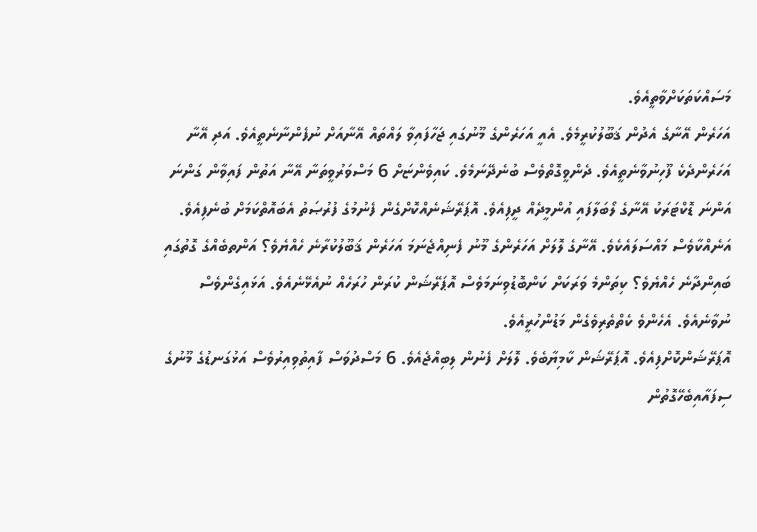މަސައްކަތަކަށްވާތީއެވެ.
އަހަރެން އޭނާގެ އެދުން ޤަބޫލުކުރީމެވެ. އެއީ އަހަރެންގެ މޫނުގައި ޖަހާފައިވާ ލައްތައް އޭނާއަށް ނުފެންނާނެތީއެވެ. އަދި އޭނާ އަހަރެންދެކެ ފޫހިނުވާނެތީއެވެ. ދެންވީގޮތްވެސް ބުނެދޭނަމެވެ. ކައިވެންޏަށް 6 މަސްވަރުވީތަނާ އޭނާ އަތުން ފައިވާން ގަންނަ އަންނަ ޑޮކްޓަރަކު އޭނާގެ ލޯބަލާފައި އުންމީދެއް ދީފިއެވެ. އޮޕަރޭޝަނެއްކޮށްގެން ފެނުމުގެ ފުރުޞަތު އެބައޮތްކަމަށް ބުނެފިއެވެ.
އަނެއްކާވެސް މައްސަލައެކެވެ. އޭނާގެ ލޮލަށް އަހަރެންގެ މޫނު ފެނިއްޖެނަމަ އަހަރެން ޤަބޫލުކުރާނެ ހެއްޔެވެ؟ އަންތބެއްގެ ގޮތުގައި ބައިންދާނެ ހެއްޔެވެ؟ ކިތަންމެ ވަރަކަށް ކަންބޮޑުވިނަމަވެސް އޮޕަރޭޝަން ކުރަން ހުރަހެއް ނުއެޅޭނެއެވެ. އަޅައިގެންވެސް ނުވާނެއެވެ. އެހެންވެ ކެތްތެރިވެގެން މަޑުންހުރީއެވެ.
އޮޕަރޭޝަންކޮށްފިއެވެ. އޮޕަރޭޝަން ކާމިޔާބެވެ. ލޮލަށް ފެނުން ލިބިއްޖެއެވެ. 6 މަސްދުވަސް ފާއިތުވިއިރުވެސް އަޅުގަނޑުގެ މޫނުގެ ސިފައާއިބެހޭގޮތުން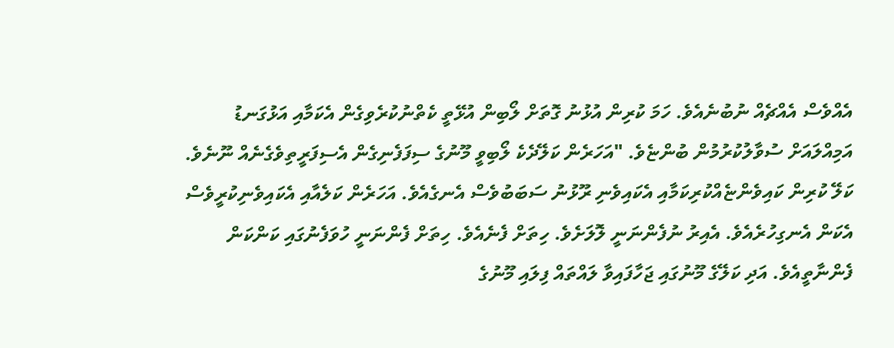އެއްވެސް އެއްޗެއް ނުބުނެއެވެ. ހަމަ ކުރިން އުޅުނު ގޮތަށް ލޯބިން އުޅޭތީ ކެތްނުކުރެވިގެން އެކަމާއި އަޅުގަނޑު އަމިއްލައަށް ސުވާލުކުރުމުން ބުންޏެވެ. "އަހަރެން ކަލޭދެކެ ލޯބިވީ މޫނުގެ ސިފަފެނިގެން އެސިފަރީތިވެގެނެއް ނޫނެވެ. ކަލޭ ކުރިން ކައިވެންޏެއްކުރިކަމާއި އެކައިވެނި ރޫޅުނު ސަބަބުވެސް އެނގެއެވެ. އަހަރެން ކަލެއާއި އެކައިވެނިކުރީވެސް އެކަން އެނގިހުރެއެވެ. އެއިރު ނުފެންނަނީ ލޮލަށެވެ. ހިތަށް ފެނެއެވެ. ހިތަށް ފެންނަނީ ހުވަފެނުގައި ކަންކަން ފެންނާތީއެވެ. އަދި ކަލޭގެ މޫނުގައި ޖަހާފައިވާ ލައްތައް ފިލައި މޫނުގެ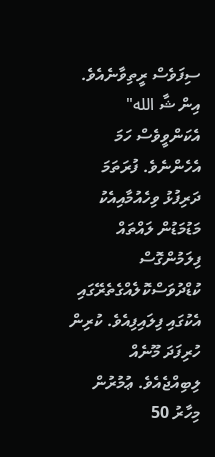ސިފަވެސް ރީތިވާނެއެވެ. އިން ޝާ الله"
އެކަންވީވެސް ހަމަ އެހެންނެވެ. ފުރަތަމަ ދަރިފުޅު ވިހެއުމާއިއެކު މަޑުމަޑުން ލައްތައް ފިލަމުންގޮސް ކުޑްދުވަސްކޮލެއްގެތެރޭގައި އެކުގައި ފިލައިފިއެވެ. ކުރިން ހުރިފަދަ މޫނެއް ލިބިއްޖެއެވެ. ޢުމުރުން މިހާރު 50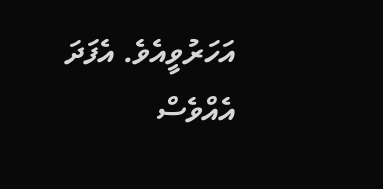އަހަރުވީއެވެ. އެފަދަ އެއްވެސް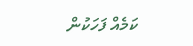ކަމެއް ފަހަކުން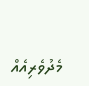މެދުވެރިއެއް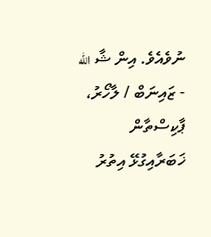ނުވެއެވެ. އިން ޝާ الله
- ޒައިނަބް / ލާހޯރު، ޕާކިސްތާން
ޚަބަރާއިގުޅޭ އިތުރު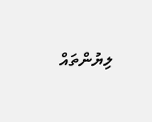ލިޔުންތައް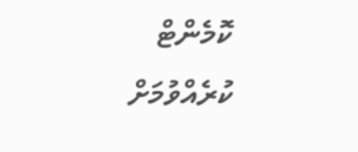ކޮމެންޓް ކުރެއްވުމަށް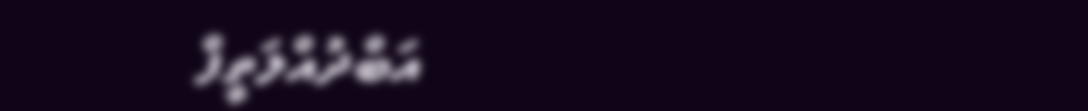އަބްދުއްލަތީފް